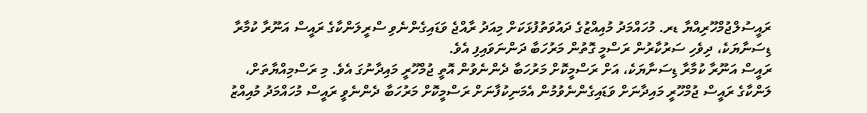ރައީސުލްޖުމްހޫރިއްޔާ ޑރ. މުހައްމަދު މުއިއްޒުގެ ދައުވަތުފުޅަކަށް މިއަދު ރާއްޖެ ވަޑައިގެންނެވި ސްރީލަންކާގެ ރައީސް އަނޫރާ ކުމާރާ ޑިސަނާޔަކެ، ދިވެހި ސަރުކާރުން ރަސްމީ ގޮތުން މަރުހަބާ ދަންނަވައިފި އެވެ.
ރައީސް އަނޫރާ ކުމާރާ ޑިސަނާޔަކެ، އަށް ރަސްމީކޮށް މަރުހަބާ ދެންނެވުން އޮތީ ޖުމްހޫރީ މައިދާނުގަ އެވެ. މި ރަސްމިއްޔާތަށް، ލަންކާގެ ރައީސް ޖުމްހޫރީ މައިދާނަށް ވަޑައިގެންނެވުމުން އެމަނިކުފާނަށް ރަސްމީކޮށް މަރުހަބާ ދެންނެވީ ރައީސް މުހައްމަދު މުއިއްޒު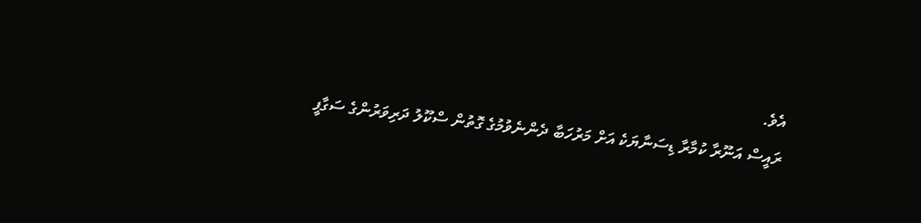އެވެ.
ރައީސް އަނޫރާ ކުމާރާ ޑިސަނާޔަކެ އަށް މަރުހަބާ ދެންނެވުމުގެ ގޮތުން ސްކޫލު ދަރިވަރުންގެ ސަގާފީ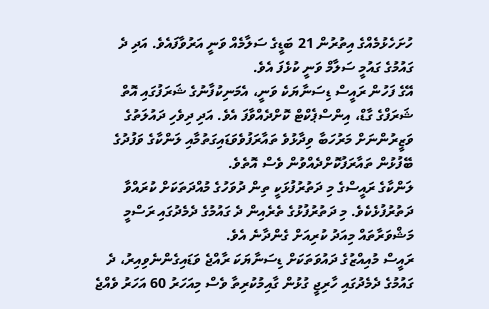ހުށަހެޅުމެއްގެ އިތުރުން 21 ބަޑީގެ ސަލާމެއް ވަނީ އަރުވާފައެވެ. އަދި ދެ ގައުމުގެ ގައުމީ ސަލާމް ވަނީ ކުޅެފަ އެވެ.
އޭގެ ފަހުން ރައީސް ޑިސަނާޔަކެ ވަނީ، އެމަނިކުފާނުގެ ޝަރަފުގައި އޮތް ޝަރަފްގެ ގާޑް، އިންސްޕެކްޓް ކޮށްދެއްވާފަ އެވެ. އަދި ދިވެހި ދައުލަތުގެ ވަޒީރުންނަށް މަރުހަބާ ވިދާޅުވެ ތައާރަފުވެވަޑައިގަތުމާއި ލަންކާގެ ވަފުދުގެ ބޭފުޅުން ތައާރަފުކޮށްދެއްވުން ވެސް އޮތެވެ.
ލަންކާގެ ރައީސްގެ މި ދަތުރުފުޅަކީ ތިން ދުވަހުގެ މުއްދަތަކަށް ކުރައްވާ ދަތުރުފުޅެކެވެ. މި ދަތުރުފުޅުގެ ތެރެއިން ދެ ގައުމުގެ ދެމެދުގައި ރަސްމީ މަޝްވަރާތައް މިއަދު ކުރިއަށް ގެންދާނެ އެވެ.
ރައީސް މުއިއްޒުގެ ދައުވަތަކަށް ޑިސަނާޔަކަ ރާއްޖެ ވަޑައިގެންނެވިއިރު، ދެ ގައުމުގެ ދެމެދުގައި ހާރިޖީ ގުޅުން ގާއިމުކުރިތާ ވެސް މިއަހަރު 60 އަހަރު ވެއްޖެ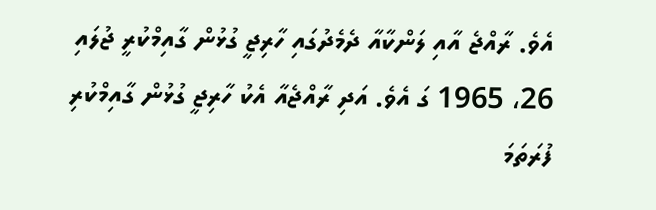އެވެ. ރާއްޖެ އާއި ލަންކާއާ ދެމެދުގައި ހާރިޖީ ގުޅުން ގާއިމްކުރީ ޖުލައި 26، 1965 ގަ އެވެ. އަދި ރާއްޖެއާ އެކު ހާރިޖީ ގުޅުން ގާއިމްކުރި ފުރަތަމަ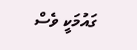ގައުމަކީ ވެސް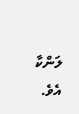ލަންކާ އެވެ.